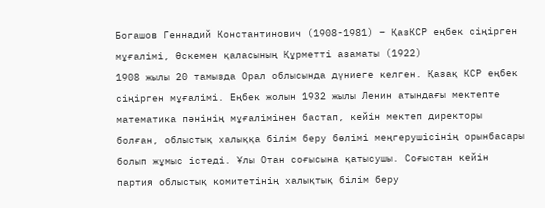Богашов Геннадий Константинович (1908-1981) – ҚазКСР еңбек сіңірген мұғалімі, Өскемен қаласының Құрметті азаматы (1922)
1908 жылы 20 тамызда Орал облысында дүниеге келген. Қазақ КСР еңбек сіңірген мұғалімі. Еңбек жолын 1932 жылы Ленин атындағы мектепте математика пәнінің мұғалімінен бастап, кейін мектеп директоры болған, облыстық халыққа білім беру бөлімі меңгерушісінің орынбасары болып жұмыс істеді. Ұлы Отан соғысына қатысушы. Соғыстан кейін партия облыстық комитетінің халықтық білім беру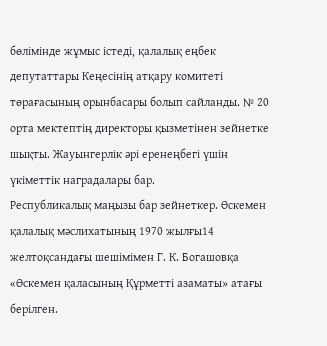бөлімінде жұмыс істеді, қалалық еңбек депутаттары Кеңесінің атқару комитеті төрағасының орынбасары болып сайланды. № 20 орта мектептің директоры қызметінен зейнетке шықты. Жауынгерлік әрі еренеңбегі үшін үкіметтік наградалары бар.
Республикалық маңызы бар зейнеткер. Өскемен қалалық мәслихатының 1970 жылғы14 желтоқсандағы шешімімен Г. К. Богашовқа «Өскемен қаласының Құрметті азаматы» атағы берілген.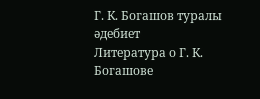Г. К. Богашов туралы әдебиет
Литература о Г. К. Богашове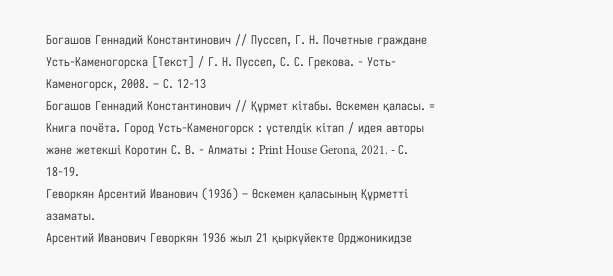Богашов Геннадий Константинович // Пуссеп, Г. Н. Почетные граждане Усть-Каменогорска [Текст] / Г. Н. Пуссеп, С. С. Грекова. - Усть-Каменогорск, 2008. – С. 12-13
Богашов Геннадий Константинович // Құрмет кітабы. Өскемен қаласы. = Книга почёта. Город Усть-Каменогорск : үстелдік кітап / идея авторы және жетекші Коротин С. В. - Алматы : Print House Gerona, 2021. - С. 18-19.
Геворкян Арсентий Иванович (1936) – Өскемен қаласының Құрметті азаматы.
Арсентий Иванович Геворкян 1936 жыл 21 қыркүйекте Орджоникидзе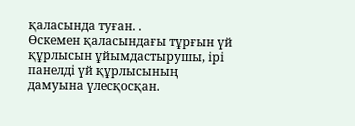қаласында туған. .
Өскемен қаласындағы тұрғын үй құрлысын ұйымдастырушы, ірі панелді үй құрлысының дамуына үлесқосқан.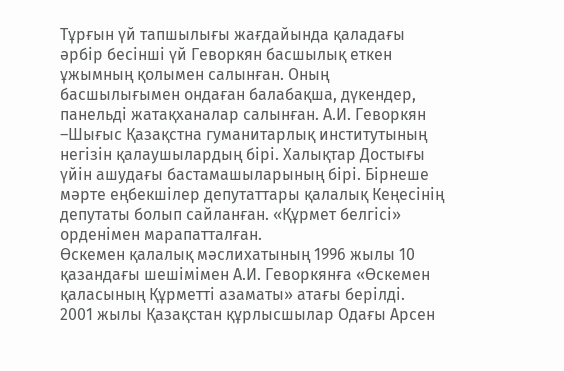Тұрғын үй тапшылығы жағдайында қаладағы әрбір бесінші үй Геворкян басшылық еткен ұжымның қолымен салынған. Оның басшылығымен ондаған балабақша, дүкендер, панельді жатақханалар салынған. А.И. Геворкян –Шығыс Қазақстна гуманитарлық институтының негізін қалаушылардың бірі. Халықтар Достығы үйін ашудағы бастамашыларының бірі. Бірнеше мәрте еңбекшілер депутаттары қалалық Кеңесінің депутаты болып сайланған. «Құрмет белгісі» орденімен марапатталған.
Өскемен қалалық мәслихатының 1996 жылы 10 қазандағы шешімімен А.И. Геворкянға «Өскемен қаласының Құрметті азаматы» атағы берілді.
2001 жылы Қазақстан құрлысшылар Одағы Арсен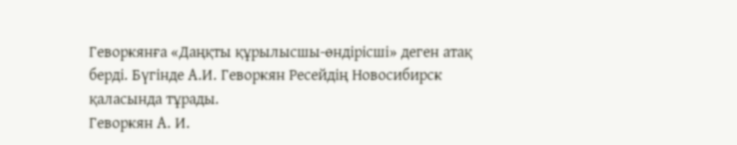Геворкянға «Даңқты құрылысшы-өндірісші» деген атақ берді. Бүгінде А.И. Геворкян Ресейдің Новосибирск қаласында тұрады.
Геворкян А. И.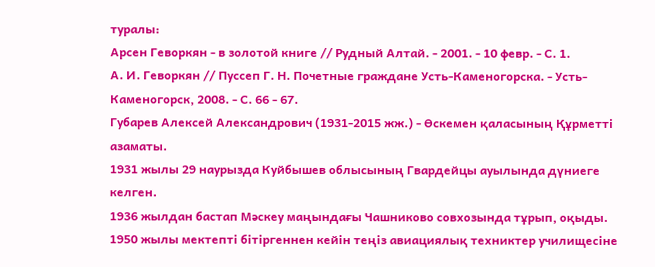туралы:
Арсен Геворкян - в золотой книге // Рудный Алтай. - 2001. - 10 февр. - С. 1.
А. И. Геворкян // Пуссеп Г. Н. Почетные граждане Усть-Каменогорска. - Усть-Каменогорск, 2008. - С. 66 - 67.
Губарев Алексей Александрович (1931-2015 жж.) - Өскемен қаласының Құрметті азаматы.
1931 жылы 29 наурызда Куйбышев облысының Гвардейцы ауылында дүниеге келген.
1936 жылдан бастап Мәскеу маңындағы Чашниково совхозында тұрып, оқыды. 1950 жылы мектепті бітіргеннен кейін теңіз авиациялық техниктер училищесіне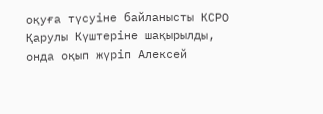оқуға түсуіне байланысты КСРО Қарулы Күштеріне шақырылды, онда оқып жүріп Алексей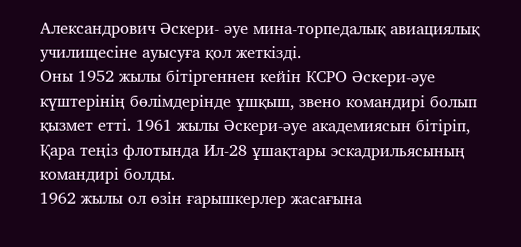Александрович Әскери- әуе мина-торпедалық авиациялық училищесіне ауысуға қол жеткізді.
Оны 1952 жылы бітіргеннен кейін КСРО Әскери-әуе күштерінің бөлімдерінде ұшқыш, звено командирі болып қызмет етті. 1961 жылы Әскери-әуе академиясын бітіріп, Қара теңіз флотында Ил-28 ұшақтары эскадрильясының командирі болды.
1962 жылы ол өзін ғарышкерлер жасағына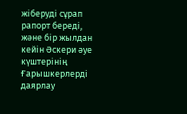жіберуді сұрап рапорт береді, және бір жылдан кейін Әскери әуе күштерінің Ғарышкерлерді даярлау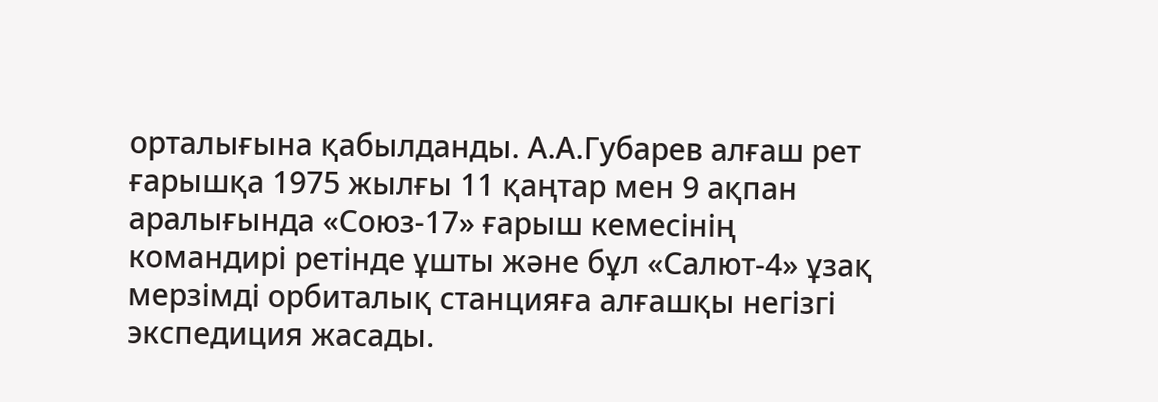орталығына қабылданды. А.А.Губарев алғаш рет ғарышқа 1975 жылғы 11 қаңтар мен 9 ақпан аралығында «Союз-17» ғарыш кемесінің командирі ретінде ұшты және бұл «Салют-4» ұзақ мерзімді орбиталық станцияға алғашқы негізгі экспедиция жасады.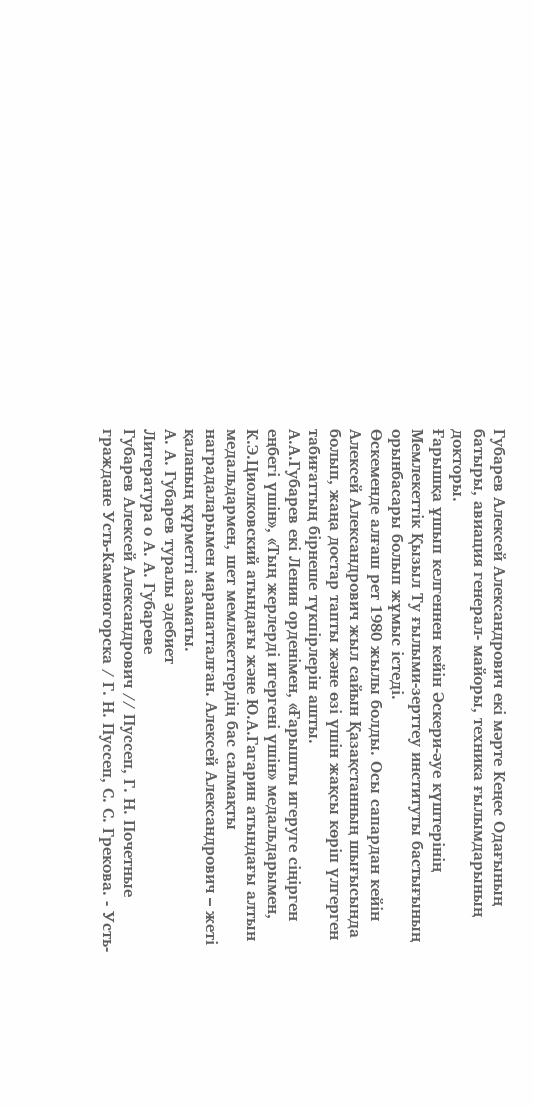Губарев Алексей Александрович екі мәрте Кеңес Одағының батыры, авиация генерал- майоры, техника ғылымдарының докторы.
Ғарышқа ұшып келгеннен кейін Әскери-әуе күштерінің Мемлекеттік Қызыл Ту ғылыми-зерттеу институты бастығының орынбасары болып жұмыс істеді.
Өскеменде алғаш рет 1980 жылы болды. Осы сапардан кейін Алексей Александрович жыл сайын Қазақстанның шығысында болып, жаңа достар тапты және өзі үшін жақсы көріп үлгерген табиғаттың бірнеше түкпірлерін ашты.
А.А.Губарев екі Ленин орденімен, «Ғарышты игеруге сіңірген еңбегі үшін», «Тың жерлерді игергені үшін» медальдарымен, К.Э.Циолковский атындағы және Ю.А.Гагарин атындағы алтын медальдармен, шет мемлекеттердің бас салмақты наградаларымен марапатталған. Алексей Александрович – жеті қаланың құрметті азаматы.
А. А. Губарев туралы әдебиет
Литература о А. А. Губареве
Губарев Алексей Александрович // Пуссеп, Г. Н. Почетные граждане Усть-Каменогорска / Г. Н. Пуссеп, С. С. Грекова. - Усть-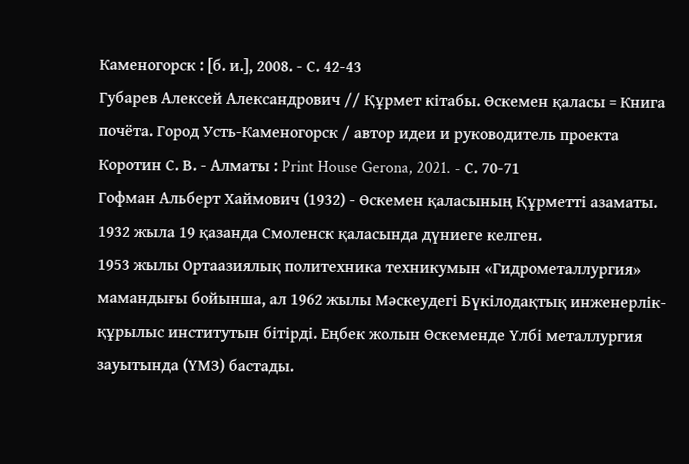Каменогорск : [б. и.], 2008. - С. 42-43
Губарев Алексей Александрович // Құрмет кітабы. Өскемен қаласы = Книга почёта. Город Усть-Каменогорск / автор идеи и руководитель проекта Коротин С. В. - Алматы : Print House Gerona, 2021. - С. 70-71
Гофман Альберт Хаймович (1932) - Өскемен қаласының Құрметті азаматы.
1932 жыла 19 қазанда Смоленск қаласында дүниеге келген.
1953 жылы Ортаазиялық политехника техникумын «Гидрометаллургия» мамандығы бойынша, ал 1962 жылы Мәскеудегі Бүкілодақтық инженерлік-құрылыс институтын бітірді. Еңбек жолын Өскеменде Үлбі металлургия зауытында (ҮМЗ) бастады.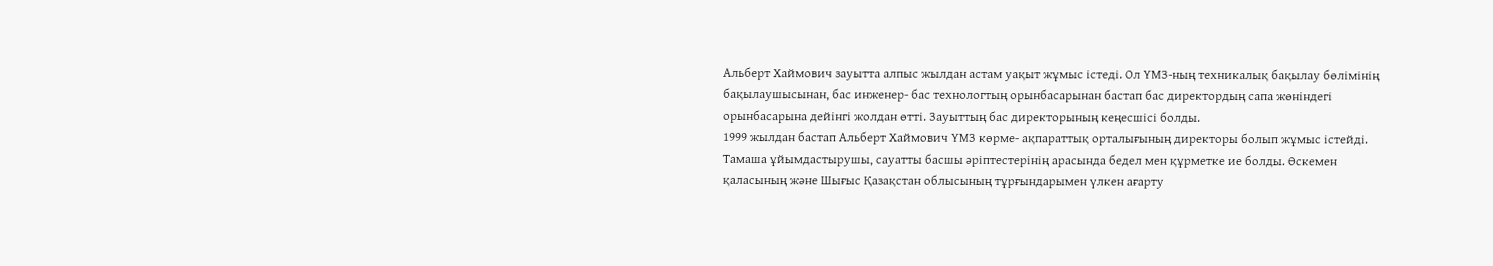Альберт Хаймович зауытта алпыс жылдан астам уақыт жұмыс істеді. Ол ҮМЗ-ның техникалық бақылау бөлімінің бақылаушысынан, бас инженер- бас технологтың орынбасарынан бастап бас директордың сапа жөніндегі орынбасарына дейінгі жолдан өтті. Зауыттың бас директорының кеңесшісі болды.
1999 жылдан бастап Альберт Хаймович ҮМЗ көрме- ақпараттық орталығының директоры болып жұмыс істейді.
Тамаша ұйымдастырушы, сауатты басшы әріптестерінің арасында бедел мен құрметке ие болды. Өскемен қаласының және Шығыс Қазақстан облысының тұрғындарымен үлкен ағарту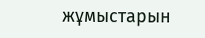жұмыстарын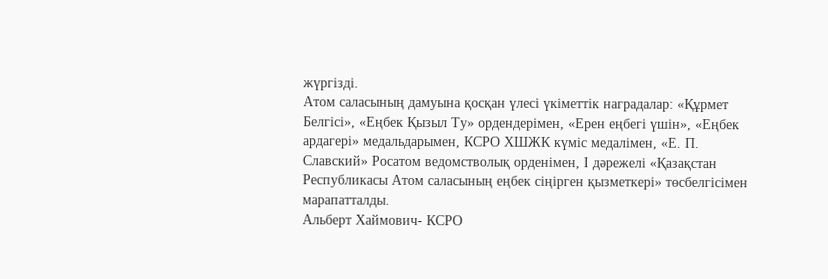жүргізді.
Атом саласының дамуына қосқан үлесі үкіметтік наградалар: «Құрмет Белгісі», «Еңбек Қызыл Ту» ордендерімен, «Ерен еңбегі үшін», «Еңбек ардагері» медальдарымен, КСРО ХШЖК күміс медалімен, «Е. П. Славский» Росатом ведомстволық орденімен, І дәрежелі «Қазақстан Республикасы Атом саласының еңбек сіңірген қызметкері» төсбелгісімен марапатталды.
Альберт Хаймович- КСРО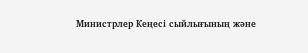Министрлер Кеңесі сыйлығының және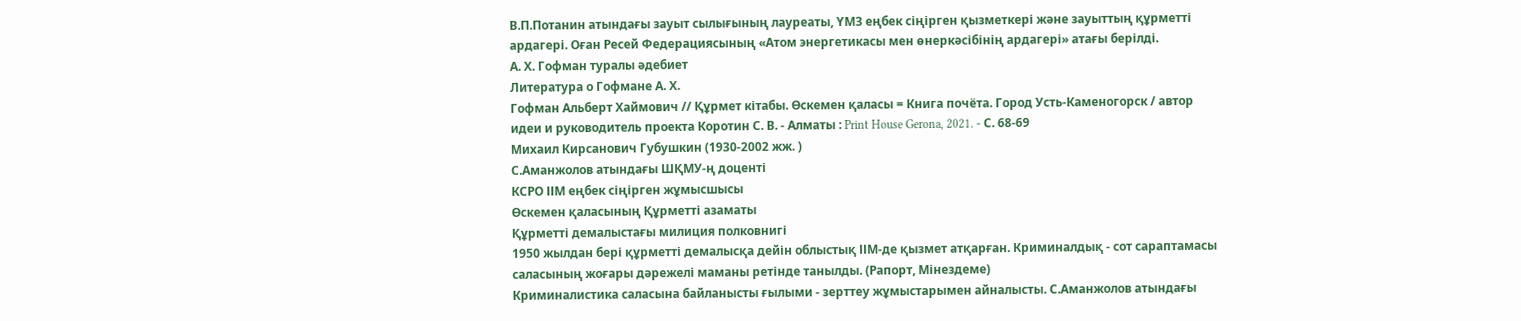В.П.Потанин атындағы зауыт сылығының лауреаты, ҮМЗ еңбек сіңірген қызметкері және зауыттың құрметті ардагері. Оған Ресей Федерациясының «Атом энергетикасы мен өнеркәсібінің ардагері» атағы берілді.
А. Х. Гофман туралы әдебиет
Литература о Гофмане А. Х.
Гофман Альберт Хаймович // Құрмет кітабы. Өскемен қаласы = Книга почёта. Город Усть-Каменогорск / автор идеи и руководитель проекта Коротин С. В. - Алматы : Print House Gerona, 2021. - С. 68-69
Михаил Кирсанович Губушкин (1930-2002 жж. )
С.Аманжолов атындағы ШҚМУ-ң доценті
КСРО ІІМ еңбек сіңірген жұмысшысы
Өскемен қаласының Құрметті азаматы
Құрметті демалыстағы милиция полковнигі
1950 жылдан бері құрметті демалысқа дейін облыстық ІІМ-де қызмет атқарған. Криминалдық - сот сараптамасы саласының жоғары дәрежелі маманы ретінде танылды. (Рапорт, Мінездеме)
Криминалистика саласына байланысты ғылыми - зерттеу жұмыстарымен айналысты. С.Аманжолов атындағы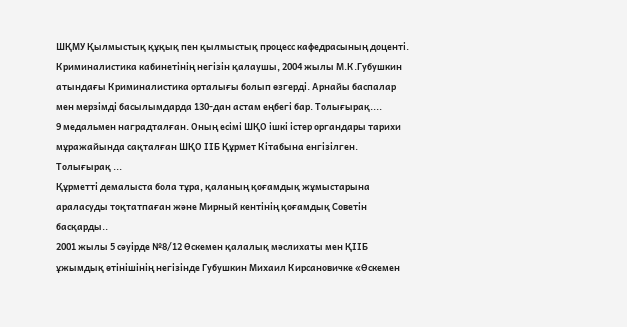ШҚМУ Қылмыстық құқық пен қылмыстық процесс кафедрасының доценті. Криминалистика кабинетінің негізін қалаушы, 2004 жылы М.К.Губушкин атындағы Криминалистика орталығы болып өзгерді. Арнайы баспалар мен мерзімді басылымдарда 130-дан астам еңбегі бар. Толығырақ....
9 медальмен наградталған. Оның есімі ШҚО ішкі істер органдары тарихи мұражайында сақталған ШҚО ІІБ Құрмет Кітабына енгізілген. Толығырақ ...
Құрметті демалыста бола тұра, қаланың қоғамдық жұмыстарына араласуды тоқтатпаған және Мирный кентінің қоғамдық Советін басқарды..
2001 жылы 5 сәуірде №8/12 Өскемен қалалық мәслихаты мен ҚІІБ ұжымдық өтінішінің негізінде Губушкин Михаил Кирсановичке «Өскемен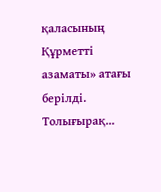қаласының Құрметті азаматы» атағы берілді. Толығырақ...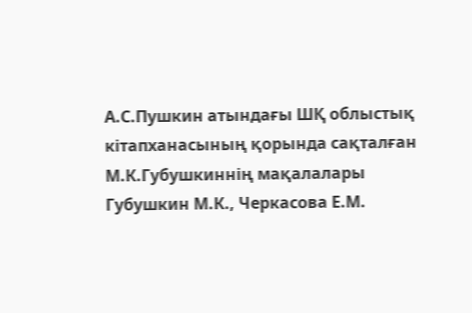А.С.Пушкин атындағы ШҚ облыстық кітапханасының қорында сақталған М.К.Губушкиннің мақалалары
Губушкин М.К., Черкасова Е.М.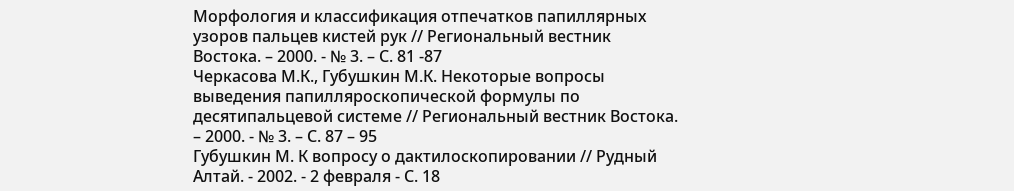Морфология и классификация отпечатков папиллярных узоров пальцев кистей рук // Региональный вестник Востока. – 2000. - № 3. – С. 81 -87
Черкасова М.К., Губушкин М.К. Некоторые вопросы выведения папилляроскопической формулы по десятипальцевой системе // Региональный вестник Востока. – 2000. - № 3. – С. 87 – 95
Губушкин М. К вопросу о дактилоскопировании // Рудный Алтай. - 2002. - 2 февраля - С. 18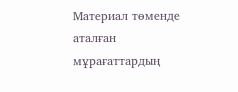Материал төменде аталған мұрағаттардың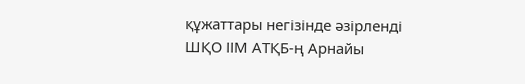құжаттары негізінде әзірленді
ШҚО ІІМ АТҚБ-ң Арнайы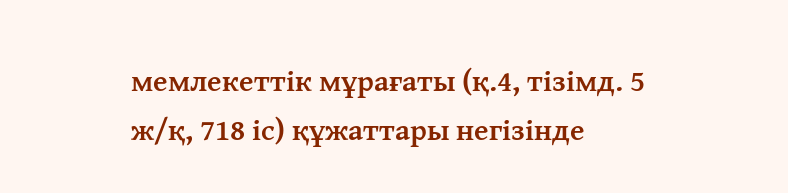мемлекеттік мұрағаты (қ.4, тізімд. 5 ж/қ, 718 іс) құжаттары негізінде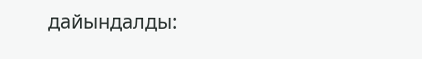дайындалды: